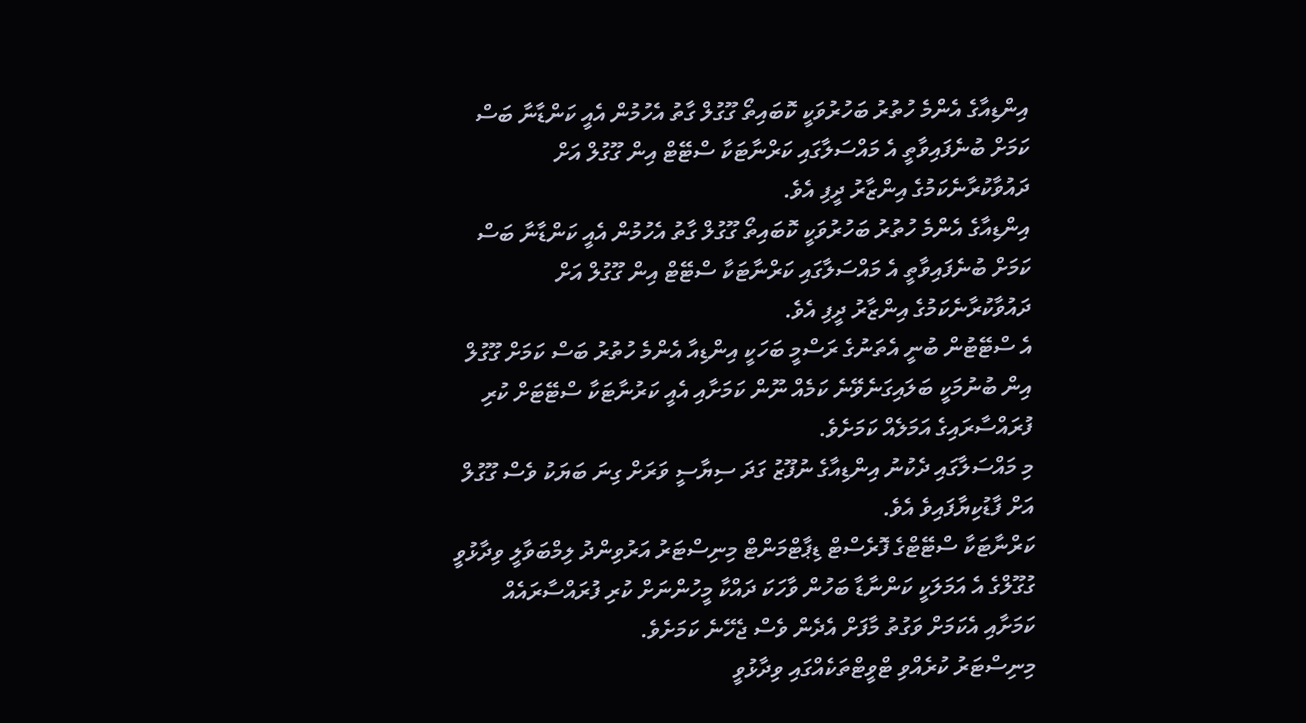އިންޑިއާގެ އެންމެ ހުތުރު ބަހުރުވަކީ ކޮބައިތޯ ގޫގުލް ގާތު އެހުމުން އެއީ ކަންޑާނާ ބަސް ކަމަށް ބުނެފައިވާތީ އެ މައްސަލާގައި ކަރްނާޓަކާ ސްޓޭޓް އިން ގޫގުލް އަށް ދައުވާކުރާނެކަމުގެ އިންޒާރު ދީފި އެވެ.
އިންޑިއާގެ އެންމެ ހުތުރު ބަހުރުވަކީ ކޮބައިތޯ ގޫގުލް ގާތު އެހުމުން އެއީ ކަންޑާނާ ބަސް ކަމަށް ބުނެފައިވާތީ އެ މައްސަލާގައި ކަރްނާޓަކާ ސްޓޭޓް އިން ގޫގުލް އަށް ދައުވާކުރާނެކަމުގެ އިންޒާރު ދީފި އެވެ.
އެ ސްޓޭޓުން ބުނީ އެތަނުގެ ރަސްމީ ބަހަކީ އިންޑިއާ އެންމެ ހުތުރު ބަސް ކަމަށް ގޫގުލް އިން ބުނުމަކީ ބަލައިގަނެވޭނެ ކަމެއް ނޫން ކަމަށާއި އެއީ ކަރުނާޓަކާ ސްޓޭޓަށް ކުރި ފުރައްސާރައިގެ އަމަލެއް ކަމަށެވެ.
މި މައްސަލާގައި ދެކުނު އިންޑިއާގެ ނުފޫޒު ގަދަ ސިޔާސީ ވަރަށް ގިނަ ބަޔަކު ވެސް ގޫގުލް އަށް ފާޑުކިޔާފައިވެ އެވެ.
ކަރްނާޓަކާ ސްޓޭޓްގެ ފޮރެސްޓް ޑިޕާޓްމަންޓް މިނިސްޓަރު އަރުވިންދު ލިމްބަވާލީ ވިދާޅުވީ ގުގޫލްގެ އެ އަމަލަކީ ކަންނާޑާ ބަހުން ވާހަކަ ދައްކާ މީހުންނަށް ކުރި ފުރައްސާރައެއް ކަމަށާއި އެކަމަށް ވަގުތު މާފަށް އެދެން ވެސް ޖެހޭނެ ކަމަށެވެ.
މިނިސްޓަރު ކުރެއްވި ޓްވީޓްތަކެއްގައި ވިދާޅުވީ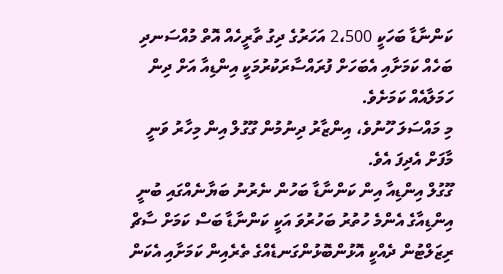ކަންނާޑާ ބަހަކީ 2،500 އަހަރުގެ ދިގު ތާރީހެއް އޮތް މުއްސަނދި ބަހެއް ކަމަށާއި އެބަހަށް ފުރައްސާރަކުރުމަކީ އިންޑިއާ އަށް ދިން ހަމަލާއެއް ކަމަށެވެ.
މި މައްސަލަ ހޫނުވެ، އިންޒާރު ދިނުމުން ގޫގުލް އިން މިހާރު ވަނީ މާފަށް އެދިފަ އެވެ.
ގޫގުލް އިންޑިއާ އިން ކަންނާޑާ ބަހުން ނެރުނު ބަޔާނެއްގައި ބުނީ އިންޑިއާގެ އެންމެ ހުތުރު ބަހުރުވަ އަކީ ކަންނާޑާ ބަސް ކަމަށް ސާޗް ރިޒަލްޓުން ދެއްކީ އޮޅުންބޮޅުންގަނޑެއްގެ ތެރެއިން ކަމަށާއި އެކަން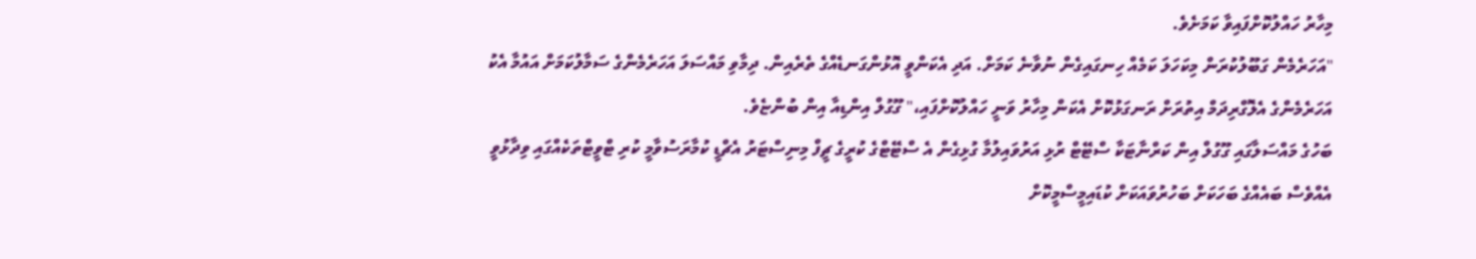މިހާރު ހައްލުކޮށްފައިވާ ކަމަށެވެ.
"އަހަރެމެން ގަބޫލުކުރަން މިކަހަލަ ކަމެއް ހިނގައިގެން ނުވާނެ ކަމަށް. އަދި އެކަންވީ އޮޅުންގަނޑެއްގެ ތެރެއިން. ދިމާވި މައްސަލަ އަހަރެމެންގެ ސަމާލުކަމަށް އައުމާ އެކު އަހަރެމެންގެ އެލޮގްރިދަމް އިތުރަށް ރަނގަޅުކޮށް އެކަން މިހާރު ވަނީ ހައްލުކޮށްފައި،" ގޫގުލް އިންޑިއާ އިން ބުންޏެވެ.
ބަހުގެ މައްސަލާގައި ގޫގުލް އިން ކަރްނާޓަކާ ސްޓޭޓް ރުޅި އަރުވައިލުމާ ގުޅިގެން އެ ސްޓޭޓްގެ ކުރީގެ ޗީފް މިނިސްޓަރު އެޗްޑީ ކުމާރަސުވާމީ ކުރި ޓްވީޓްތަކެއްގައި ވިދާޅުވީ އެއްވެސް ބައެއްގެ ބަހަކަށް ބަހުރުވައަކަށް ކުޑައިމީސްމީކޮށް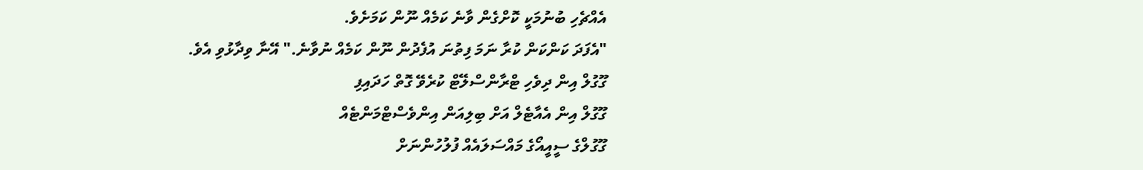އެއްޗެހި ބުނުމަކީ ކޮށްގެން ވާނެ ކަމެއް ނޫން ކަމަށެވެ.
"އެފަދަ ކަންކަން ކުރާ ނަމަ ފިތުނަ އުފެދުން ނޫން ކަމެއް ނުވާނެ." އޭނާ ވިދާޅުވި އެވެ.
ގޫގުލް އިން ދިވެހި ޓްރާންސްލޭޓް ކުރެވޭ ގޮތް ހަދައިފި
ގޫގުލް އިން އެއާޓެލް އަށް ބިލިއަން އިންވެސްޓްމަންޓެއް
ގޫގުލްގެ ސީއީއޯގެ މައްސަލައެއް ފުލުހުންނަށް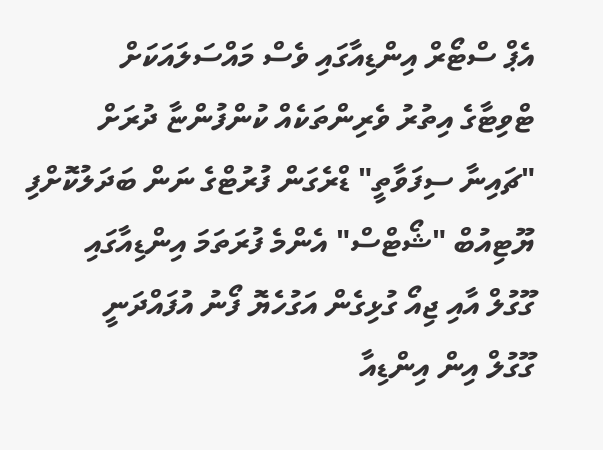އެޕް ސްޓޯރް އިންޑިއާގައި ވެސް މައްސަލައަކަށް
ޓްވިޓާގެ އިތުރު ވެރިންތަކެއް ކުންފުންޏާ ދުރަށް
"ޗައިނާ ސިފަވާތީ" ޑްރެގަން ފުރުޓްގެ ނަން ބަދަލުކޮށްފި
ޔޫޓިއުބް "ޝޯޓްސް" އެންމެ ފުރަތަމަ އިންޑިއާގައި
ގޫގުލް އާއި ޖިއޯ ގުޅިގެން އަގުހެޔޮ ފޯނު އުފައްދަނީ
ގޫގުލް އިން އިންޑިއާ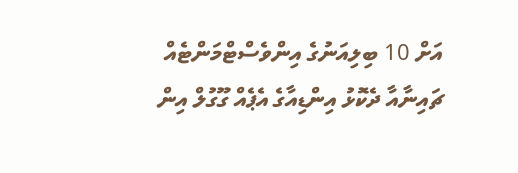އަށް 10 ބިލިއަނުގެ އިންވެސްޓްމަންޓެއް
ޗައިނާއާ ދެކޮޅު އިންޑިއާގެ އެޕެއް ގޫގުލް އިން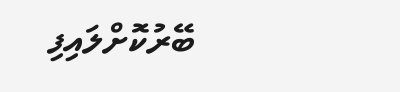ބޭރުކޮށްލައިފި